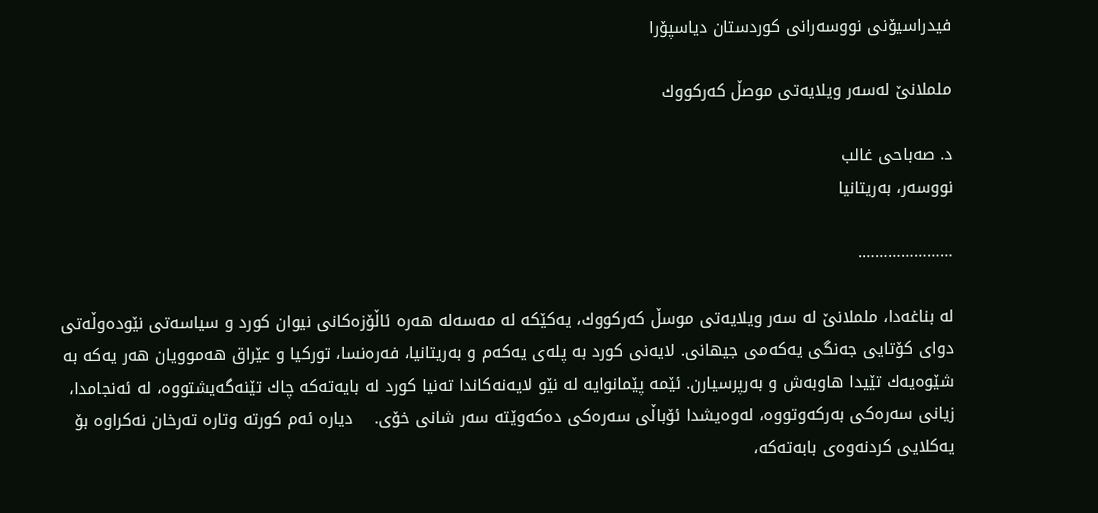فیدراسیۆنی نووسەرانی کوردستان دیاسپۆرا

ململانێ له‌سه‌ر ویلایه‌تی موصڵ كه‌ركووك

د. صەباحی غالب
نووسەر، بەریتانیا

………………….

له‌ بناغه‌دا، ململانێ له‌ سه‌ر ویلایه‌تی موسڵ كه‌ركووك، یه‌كێكه‌ له‌ مه‌سه‌له‌ هه‌ره‌ ئاڵۆزه‌كانی نیوان كورد و سیاسه‌تی نێوده‌وڵه‌تی دوای كۆتایی جه‌نگی یه‌كه‌می جیهانی. لایه‌نی كورد به‌ پله‌ی یه‌كه‌م و بەریتانیا، فەره‌نسا، توركیا و عێراق هه‌موویان هه‌ر یه‌كه‌ به‌ شێوه‌یه‌ك تێیدا هاوبه‌ش و به‌رپرسیارن. ئێمه‌ پێمانوایه‌ له‌ نێو لایه‌نه‌كاندا ته‌نیا كورد له‌ بایه‌ته‌كه‌ چاك تێنه‌گه‌یشتووه‌، له‌ ئه‌نجامدا، زیانی سه‌ره‌كی به‌ركه‌وتووه‌، له‌وه‌یشدا ئۆباڵی سه‌ره‌كی ده‌كه‌وێته‌ سه‌ر شانی خۆی.    دیاره‌ ئه‌م كورته‌ وتاره‌ ته‌رخان نه‌كراوه‌ بۆ یه‌كلایی كردنه‌وه‌ی بابه‌ته‌كه‌‌،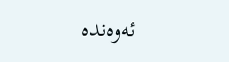ئه‌وه‌نده‌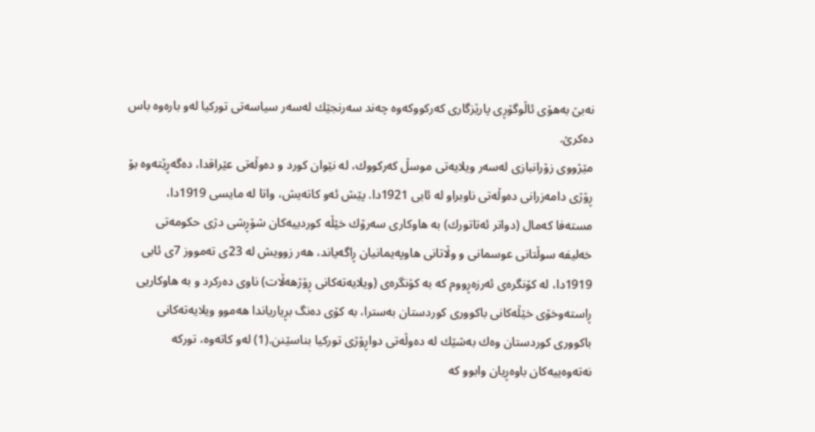نه‌بێ به‌هۆی ئاڵوگۆڕی پارێزگاری كه‌ركووكه‌وه‌ چه‌ند سه‌رنجێك له‌سه‌ر سیاسه‌تی توركیا له‌و باره‌وه‌ باس ده‌كرێ.
مێژووی زۆرانبازی له‌سه‌ر ویلایه‌تی موسڵ كه‌ركووك، له‌ نێوان كورد و ده‌وڵه‌تی عێراقدا، ده‌گه‌ڕێته‌وه‌ بۆ ڕۆژی دامه‌زرانی ده‌وڵه‌تی ناوبراو له‌ ئابی 1921دا. پێش ئه‌و كاته‌یش‌، واتا له مایسی‌ 1919دا، مسته‌فا كه‌مال (دواتر ئه‌تاتورك) به‌ هاوكاری سه‌رۆك خێڵه‌ كوردییه‌كان شۆڕشی دژی حكومه‌تی خه‌لیفه‌ سوڵتانی عوسمانی و وڵاتانی هاوپه‌یمانیان ڕاگه‌یاند، هه‌ر زوویش له‌ 23ی ته‌مووز 7ی ئابی 1919دا، له‌ كۆنگره‌ی ئه‌رزه‌ڕووم كه‌ به‌ كۆنگره‌ی (ویلایه‌ته‌كانی ڕۆژهه‌ڵات) ناوی ده‌ركرد و‌ به‌ هاوكاریی ڕاسته‌وخۆی خێڵه‌كانی باكووری كوردستان به‌سترا‌، به‌ كۆی ده‌نگ بڕیاریاندا هه‌موو ویلایه‌ته‌كانی باكووری كوردستان وه‌ك به‌شێك له‌ ده‌وڵه‌تی دواڕۆژی توركیا بناسێنن.(1) له‌و كاته‌وه‌، توركه‌ نه‌ته‌وه‌ییه‌كان باوه‌ڕیان وابوو‌ كه‌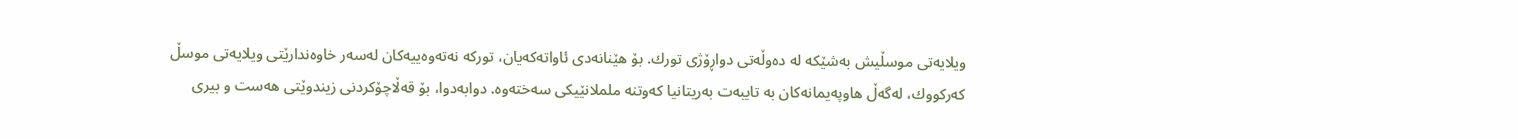ویلایه‌تی موسڵیش‌‌ به‌شێكه‌ له‌ ده‌وڵه‌تی دواڕۆژی تورك. بۆ هێنانه‌دی ئاواته‌‌كه‌یان،‌ توركه‌ نه‌ته‌وه‌ییه‌كان له‌سه‌ر خاوه‌ندارێتی ویلایه‌تی موسڵ كه‌ركووك، له‌گه‌ڵ هاوپه‌یمانه‌كان به‌ تایبه‌ت بەریتانیا كه‌وتنه‌ ململانێیكی سه‌خته‌‌وه‌. دوابه‌دوا‌، بۆ قه‌ڵاچۆكردنی زیندوێتی هه‌ست و بیری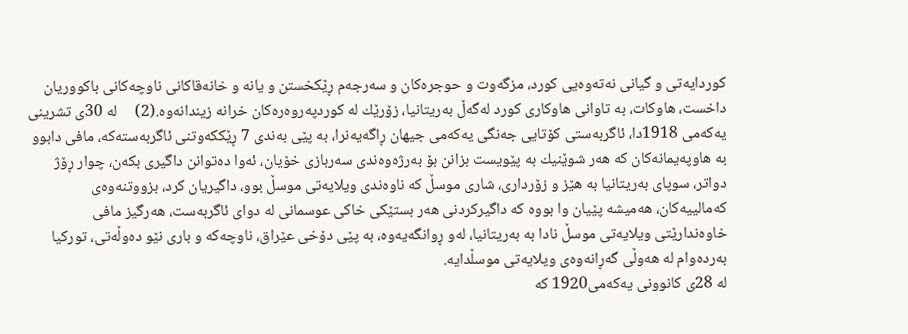كوردایه‌تی و گیانی نه‌ته‌وه‌یی كورد،‌ مزگه‌وت و حوجره‌كان و سه‌رجه‌م ڕێكخستن و یانه‌ و خانه‌قاكانی ناوچه‌كانی باكووریان داخست، هاوكات، به‌ تاوانی هاوكاری كورد له‌گه‌ڵ بەریتانیا، زۆرێك له‌ كوردپه‌روه‌ره‌كان خرانه‌ زیندانه‌وه‌.(2)     له‌ 30ی تشرینی یه‌كه‌می 1918دا، ئاگربه‌ستی كۆتایی جه‌نگی یه‌كه‌می جیهان ڕاگه‌یه‌نرا، به‌ پێی به‌ندی 7 ڕێككه‌وتنی ئاگربه‌سته‌كه‌،‌ مافی دابوو به‌ هاوپه‌یمانه‌كان كه‌ هه‌ر شوێنیك به‌ پێویست بزانن بۆ به‌رژه‌وه‌ندی سه‌ربازی خۆیان، ئه‌وا ده‌توانن داگیری بكه‌ن، چوار ڕۆژ دواتر، سوپای بەریتانیا به‌ هێز و زۆرداری، شاری موسڵ كه‌ ناوه‌ندی ویلایه‌تی موسڵ‌ بوو، داگیریان كرد، بزووتنه‌وه‌ی كه‌مالییه‌كان، هه‌میشه‌ پێیان وا بووه كه‌ داگیركردنی هه‌ر بستێكی خاكی عوسمانی له‌ دوای ئاگربه‌ست، هه‌رگیز مافی خاوه‌ندارێتی ویلایه‌تی موسڵ نادا به‌ بەریتانیا، له‌و ڕوانگه‌یه‌وه‌، به‌ پێی دۆخی عێراق، ناوچه‌كه‌ و باری نێو ده‌وڵه‌تی، توركیا به‌رده‌وام له‌ هه‌وڵی گه‌ڕانه‌وه‌ی ویلایه‌تی موسڵدایه‌.
له‌ 28ی كانوونی یه‌كه‌می1920 كه‌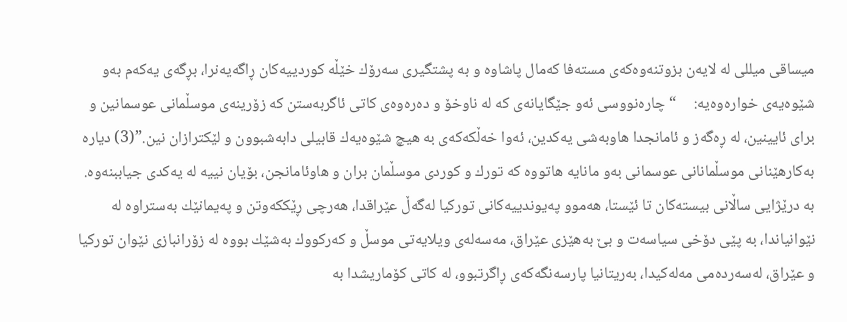میساقی میللی له‌ لایه‌ن بزوتنه‌وه‌كه‌ی مسته‌فا كه‌مال پاشاوه‌ و به‌ پشتگیری سه‌رۆك خێڵه‌ كوردییه‌كان ڕاگه‌یه‌نرا،‌ بڕگه‌ی یه‌كه‌م به‌و شێوه‌یه‌ی خواره‌وه‌یه‌:     “چاره‌نووسی ئه‌و جێگایانه‌ی كه‌ له‌ ناوخۆ و ده‌ره‌وه‌ی كاتی ئاگربه‌ستن كه‌ زۆرینه‌ی موسڵمانی عوسمانین و برای ئایینین، له‌ ڕه‌گه‌ز و ئامانجدا هاوبه‌شی یه‌كدین، ئه‌وا خه‌ڵكه‌كه‌ی به‌ هیچ شێوه‌یه‌ك قابیلی دابه‌شبوون و لێكترازان نین.”(3) دیاره‌ به‌كارهێنانی موسڵمانانی عوسمانی به‌و مانایه‌ هاتووه‌ كه تورك و كوردی موسڵمان بران و هاوئامانجن، بۆیان نییه‌ له‌ یه‌كدی جیاببنه‌وه‌.
به‌ درێژایی ساڵانی بیسته‌كان تا ئێستا، هه‌موو په‌یوندییه‌كانی توركیا له‌گه‌ڵ عێراقدا، هه‌رچی ڕێككه‌وتن و په‌یمانێك به‌ستراوه‌ له‌ نێوانیاندا، به‌ پێی دۆخی سیاسه‌ت و بێ به‌هێزی عێراق، مه‌سه‌له‌ی ویلایه‌تی موسڵ و كه‌ركووك به‌شێك بووه‌ له‌ زۆرانبازی‌ نێوان توركیا و عێراق، له‌سه‌رده‌می مه‌له‌كیدا، بەریتانیا پارسه‌نگه‌كه‌ی ڕاگرتبوو، له‌ كاتی كۆماریشدا به‌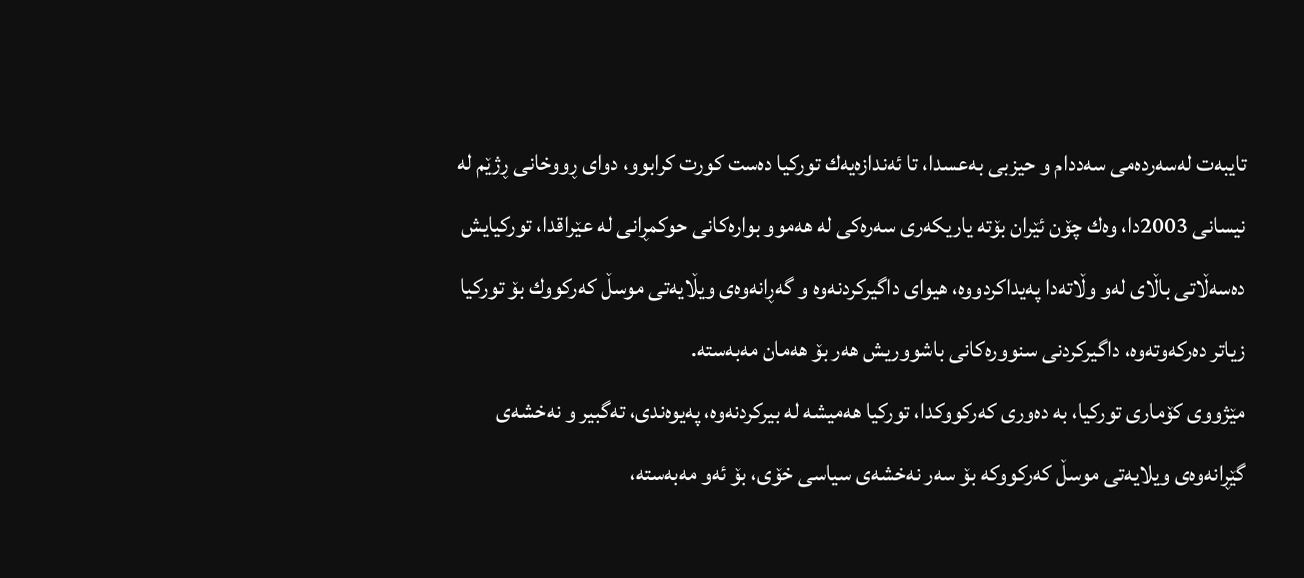تایبه‌ت له‌سه‌رده‌می سه‌ددام و حیزبی به‌عسدا، تا ئه‌ندازه‌یه‌ك توركیا ده‌ست كورت كرابوو، دوای ڕووخانی ڕژێم له‌ نیسانی 2003دا، وه‌ك چۆن ئێران بۆته‌ یاریكه‌ری سه‌ره‌كی له‌ هه‌موو بواره‌كانی حوكمڕانی له‌ عێراقدا، توركیایش ده‌سه‌ڵاتی باڵای له‌و وڵاته‌دا په‌یداكردووه‌، هیوای داگیركردنه‌وه‌ و گه‌ڕانه‌وه‌ی ویڵایه‌تی موسڵ كه‌ركووك بۆ توركیا زیاتر ده‌ركه‌وته‌وه، داگیركردنی سنووره‌كانی باشووریش هه‌ر بۆ هه‌مان مه‌به‌سته‌‌.
مێژووی كۆماری توركیا، به‌ ده‌وری كه‌ركووكدا، توركیا هه‌میشه‌ له‌ بیركردنه‌وه‌، په‌یوه‌ندی، ته‌گبیر و نه‌خشه‌ی گێڕانه‌وه‌ی ویلایه‌تی موسڵ كه‌ركووكه‌ بۆ سه‌ر نه‌خشه‌ی سیاسی خۆی، بۆ ئه‌و مه‌به‌سته‌،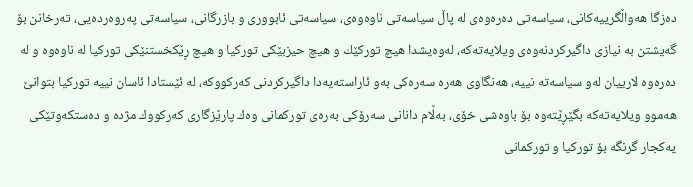ده‌زگا هه‌واڵگرییه‌كانی، سیاسه‌تی ده‌ره‌وه‌ی له‌ پاڵ سیاسه‌تی ناوه‌وه‌ی، سیاسه‌تی ئابووری و بازرگانی، سیاسه‌تی په‌روه‌رده‌یی، ته‌رخانن بۆ گه‌یشتن به‌ نیازی داگیركردنه‌وه‌ی ویلایه‌ته‌كه‌، له‌وه‌یشدا هیچ توركێك و هیچ حیزبێكی توركیا و هیچ ڕێكخستنێكی توركیا له‌ ناوه‌وه‌ و له‌ ده‌ره‌وه‌ لارییان له‌و سیاسه‌ته‌ نییه‌، هه‌نگاوی هه‌ره‌ سه‌ره‌كی به‌و ئاراسته‌یه‌دا داگیركردنی كه‌ركووكه‌، له‌ ئێستادا ئاسان نییه‌ توركیا بتوانێ هه‌موو ویلایه‌ته‌كه‌ بگێڕێته‌وه‌ بۆ باوه‌شی خۆی، به‌ڵام دانانی سه‌رۆكی به‌ره‌ی توركمانی وه‌ك پارێزگاری كه‌ركووك مژده‌ و ده‌ستكه‌وتێكی یه‌كجار گرنگه‌ بۆ توركیا و توركمانی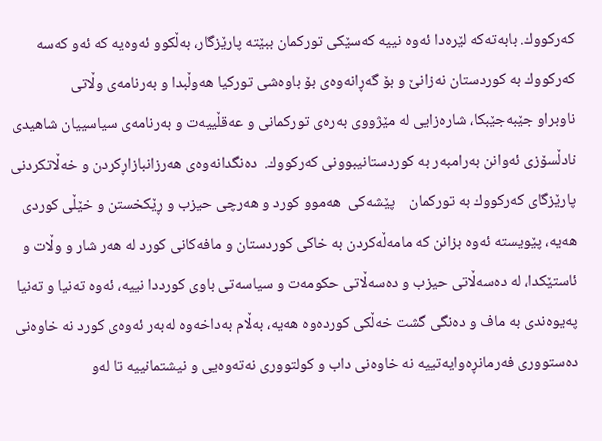كه‌ركووك. بابه‌ته‌كه‌ لێره‌دا ئه‌وە نییه‌ كه‌سێكی توركمان ببێته‌ پارێزگار، به‌ڵكوو ئه‌وه‌یه‌ كه‌ ئه‌و كه‌سه‌ كه‌ركووك به كوردستان نه‌زانێ و بۆ گه‌ڕانه‌وه‌ی بۆ باوه‌شی توركیا هه‌وڵبدا و به‌رنامه‌ی وڵاتی ناوبراو ‌جێبه‌جێبكا، شاره‌زایی له‌ مێژووی به‌ره‌ی توركمانی و عه‌قڵییه‌ت و به‌رنامه‌ی سیاسییان شاهیدی نادڵسۆزی ئه‌وانن به‌رامبه‌ر به‌ كوردستانیبوونی كه‌ركووك.  ده‌نگدانه‌وه‌ی هه‌رزانبازاڕكردن و خه‌ڵاتكردنی پارێزگای كه‌ركووك به‌ توركمان    پێشه‌كی  هه‌موو كورد و هه‌رچی حیزب و ڕێكخستن و خێڵی كوردی هه‌یه،‌ پێویسته‌ ئه‌وه‌ بزانن كه‌ مامه‌ڵه‌كردن به‌ خاكی كوردستان و مافه‌كانی كورد له‌ هه‌ر شار و وڵات و ئاستێكدا، له‌ ده‌سه‌ڵاتی حیزب و ده‌سه‌ڵاتی حكومه‌ت و سیاسه‌تی باوی كورددا نییه‌، ئه‌وه‌ ته‌نیا و ته‌نیا په‌یوه‌ندی به‌ ماف و ده‌نگی گشت خه‌ڵكی كورده‌وه‌ هه‌یه‌، به‌ڵام به‌داخه‌وه‌ له‌به‌ر ئه‌وه‌ی كورد نه ‌خاوه‌نی ده‌ستووری فه‌رمانڕه‌وایه‌تییه‌‌ نه‌ خاوه‌نی داب و كولتووری نه‌ته‌وه‌یی و نیشتمانییه تا له‌و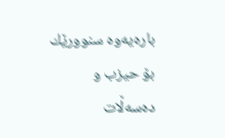باره‌یه‌وه‌ سنوورێك بۆ حیزب و ده‌سه‌ڵات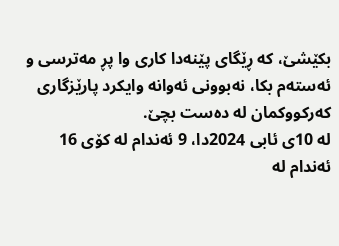بكێشێ، كه‌ ڕێگای پێنه‌دا كاری وا پڕ مه‌ترسی‌ و ئه‌سته‌م بكا، نه‌بوونی ئه‌وانه‌ وایكرد پارێزگاری كه‌ركووكمان له‌ ده‌ست بچێ.
له‌ 10ی ئابی 2024دا، 9 ئه‌ندام له‌ كۆی 16 ئه‌ندام له‌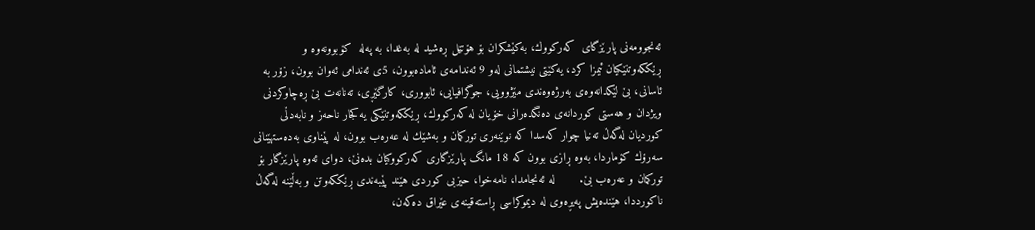ئه‌نجوومه‌نی پارێزگای  كه‌ركووك، به‌كێشكران بۆ هۆتێل ڕه‌شید له‌ به‌غدا، به‌ په‌له‌  كۆبوونه‌وه‌ و ڕێككه‌وتنێكیان ئیمزا كرد، یه‌كێتی نیشتمانی له‌و 9 ئه‌ندامه‌ی ئاماده‌بوون، 5ی ئه‌ندامی ئه‌وان بوون، زۆر به‌ ئاسانی،‌ بێ لێكدانه‌وه‌ی به‌رژه‌وه‌ندی مێژوویی، جوگرافیایی، ئابووری، كارگێڕی، ته‌نانه‌ت بێ ڕه‌چاوكردنی ویژدان و هه‌ستی كوردانه‌ی ده‌نگده‌رانی خۆیان له‌ كه‌ركووك، ڕێككه‌و‌تنێكی یه‌كجار ناحه‌ز و نابه‌دڵی كوردیان له‌گه‌ڵ ته‌نیا چوار كه‌سدا كه‌ نوێنه‌ری توركمان و به‌شێك له‌ عه‌ره‌ب بوون، له‌ پێناوی به‌ده‌ستهێنانی سه‌رۆك كۆماردا، به‌وه‌ ڕازی بوون كه‌ 18 مانگ پارێزگاری كه‌ركووكیان بده‌نێ، دوای ئه‌وه‌ پارێزگار بۆ توركمان و عه‌ره‌ب بێ.       له‌ ئه‌نجامدا، نامه‌خوا، حیزبی كوردی هێند پێبه‌ندی ڕێككه‌وتن و به‌ڵێنه‌ له‌گه‌ڵ ناكورددا، هێنده‌یش په‌یڕه‌وی له‌ دیموكراسی ڕاسته‌قینه‌ی عێراق ده‌كه‌ن،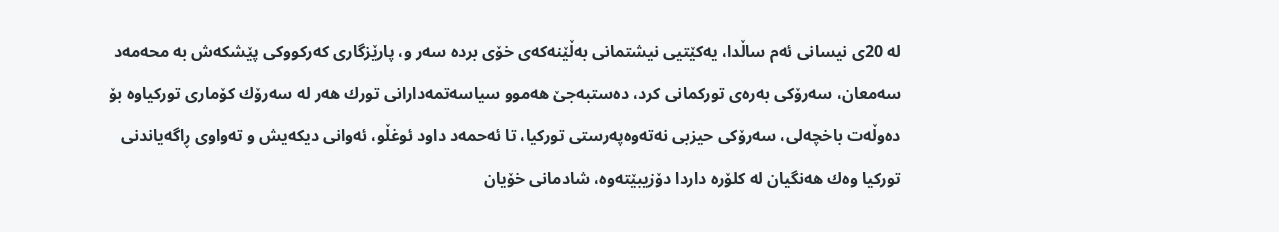له‌ 20ی نیسانی ئه‌م ساڵدا، یه‌كێتیی نیشتمانی به‌ڵێنه‌كه‌ی خۆی برده‌ سه‌ر و، پارێزگاری كه‌ركووكی پێشكه‌ش به‌ محه‌مه‌د سه‌معان، سه‌رۆكی به‌ره‌ی توركمانی كرد، ده‌ستبه‌جێ هه‌موو سیاسه‌تمه‌دارانی تورك هه‌ر له‌ سه‌رۆك كۆماری توركیا‌وه‌ بۆ ده‌وڵه‌ت باخچه‌لی، سه‌رۆكی حیزبی نه‌ته‌وه‌په‌رستی توركیا، تا ئه‌حمه‌د داود ئوغڵو، ئه‌وانی دیكه‌یش و ته‌واوی ڕاگه‌یاندنی توركیا وه‌ك هه‌نگیان له‌ كلۆره‌ داردا دۆزیبێته‌وه‌، شادمانی خۆیان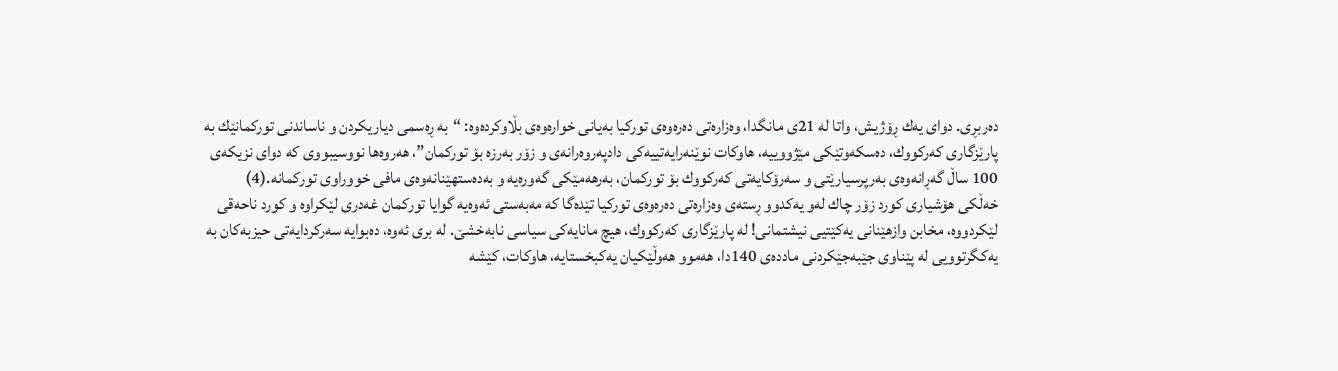ده‌ربڕی. دوای یه‌ك ڕۆژیش، واتا له‌ 21ی مانگدا، وه‌زاره‌تی ده‌ره‌وه‌ی توركیا به‌یانی خواره‌وه‌ی بڵاوكرده‌وه‌: “به‌ ڕه‌سمی دیاریكردن و ناساندنی توركمانێك به‌ پارێزگاری كه‌ركووك،‌ ده‌سكه‌وتێكی مێژووییه‌، هاوكات‌ نوێنه‌رایه‌تییه‌كی دادپه‌روه‌رانه‌ی و زۆر به‌رزه‌ بۆ توركمان”، هه‌روه‌ها نووسیبووی كه‌ دوای نزیكه‌ی 100 ساڵ گه‌ڕانه‌وه‌ی به‌رپرسیارێتی و سه‌رۆكایه‌تی كه‌ركووك بۆ توركمان، به‌رهه‌مێكی گه‌وره‌یه‌ و به‌ده‌ستهێنانه‌وه‌ی مافی خووراوی توركمانه‌.(4)
خه‌ڵكی هۆشیاری كورد زۆر چاك له‌و یه‌كدوو ڕسته‌ی وه‌زاره‌تی ده‌ره‌وه‌ی توركیا تێده‌گا كه‌ مه‌به‌ستی ئه‌وه‌یه‌ گوایا توركمان غه‌دری لێكراوه‌ و كورد ناحه‌قی لێكردووه‌، مخابن وازهێنانی یه‌كێتیی نیشتمانی! له‌ پارێزگاری كه‌ركووك، هیچ مانایه‌كی سیاسی نا‌به‌خشێ. له‌ بری ئه‌وه‌، ده‌بوایه سه‌ركردایه‌تی حیزبه‌كان‌ به‌ یه‌كگرتوویی له‌ پێناوی جێبه‌جێكردنی مادده‌ی 140دا، هه‌موو هه‌وڵێكیان یه‌كبخستایه‌، هاوكات، كێشه‌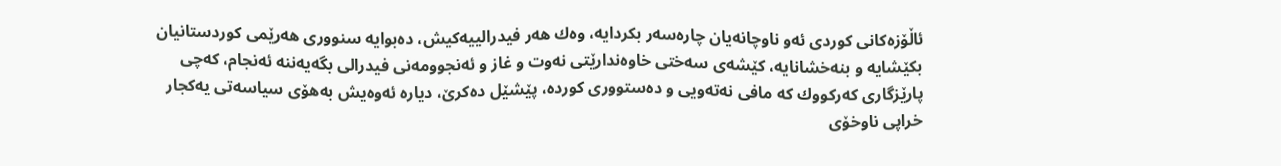ئاڵۆزه‌كانی كوردی ئه‌و ناوچانه‌یان چاره‌سه‌ر بكردایه‌، وه‌ك هه‌ر فیدرالییه‌كیش، ده‌بوایه‌ سنووری هه‌رێمی كوردستانیان بكێشایه‌ و بنه‌خشانایه‌، كێشه‌ی سه‌ختی خاوه‌ندارێتی نه‌وت و غاز و ئه‌نجوومه‌نی فیدرالی بگه‌یه‌ننه‌‌‌ ئه‌نجام، كه‌چی پارێزگاری كه‌ركووك كه‌ مافی نه‌ته‌ویی و ده‌ستووری كورده‌، پێشێل ده‌كرێ، دیاره‌ ئه‌وه‌یش به‌هۆی سیاسه‌تی یه‌كجار خراپی ناوخۆی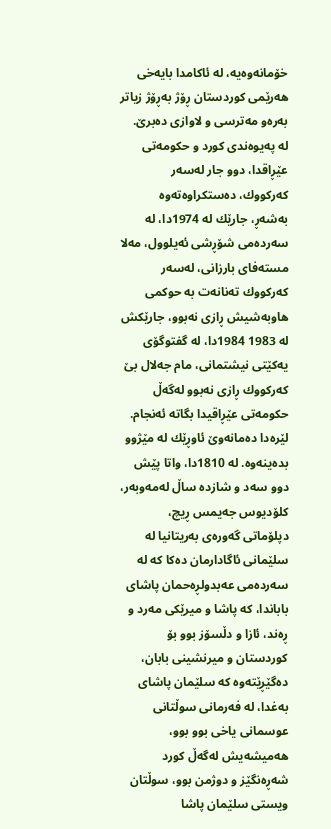خۆمانه‌وه‌یه‌‌، له‌ ئاكامدا بایه‌خی هه‌رێمی كوردستان ڕۆژ به‌ڕۆژ زیاتر به‌ره‌و مه‌ترسی و لاوازی ده‌برێ.
له‌ په‌یوه‌ندی كورد و حكومه‌تی عێڕاقدا، دوو جار له‌سه‌ر كه‌ركووك، ده‌ستكراوه‌ته‌وه‌ به‌شه‌ڕ، جارێك له‌ 1974دا، له‌ سه‌رده‌می شۆڕشی ئه‌یلوول، مه‌لا مسته‌فای بارزانی، له‌سه‌ر كه‌ركووك ته‌نانه‌ت به‌ حوكمی هاوبه‌شیش ڕازی نه‌بوو، جارێكش له‌ 1983 1984دا، له‌ گفتوگۆی یه‌كێتی نیشتمانی، مام جه‌لال بێ كه‌ركووك ڕازی نه‌بوو له‌گه‌ڵ حكومه‌تی عێڕاقیدا بگاته‌ ئه‌نجام.  لێره‌دا ده‌مانه‌وێ ئاوڕێك له‌ مێژوو بده‌ینه‌وه‌. له‌ 1810دا، واتا پێش دوو سه‌د و شازده‌ ساڵ له‌مه‌وبه‌ر، كلۆدیوس جه‌یمس ڕیچ، دپلۆماتی گه‌وره‌ی بەریتانیا له‌ سلێمانی ئاگادارمان ده‌كا كه له‌ سه‌رده‌می عه‌بدولڕه‌حمان پاشای باباندا، كه‌ پاشا و میرێكی مه‌رد و ڕه‌ند، ئازا و دڵسۆز بوو بۆ كوردستان و میرنشینی بابان، ده‌گێڕێته‌وه‌ كه‌ سلێمان پاشای به‌غدا‌،‌ له‌ فه‌رمانی سوڵتانی عوسمانی یاخی بوو بوو، هه‌میشه‌یش‌ له‌گه‌ڵ كورد شه‌ڕه‌نگێز و دوژمن بوو، سوڵتان ویستی سلێمان پاشا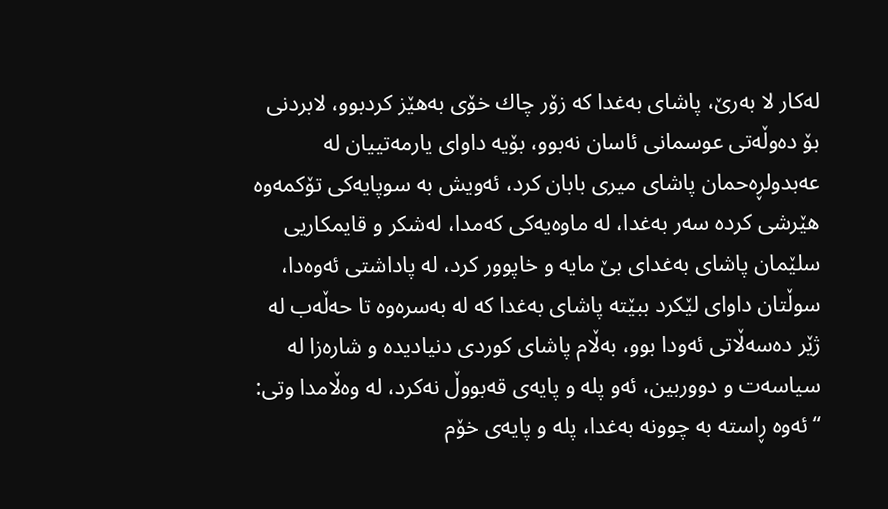له‌كار لا به‌رێ، پاشای به‌غدا كه‌ زۆر چاك خۆی به‌هێز كردبوو، لابردنی بۆ ده‌وڵه‌تی عوسمانی ئاسان نه‌بوو، بۆیه‌ داوای یارمه‌تییان له‌ عه‌بدولڕه‌حمان پاشای میری بابان كرد، ئه‌ویش به‌ سوپایه‌كی تۆكمه‌وه‌ هێرشی كرده‌ سه‌ر به‌غدا، له‌ ماوه‌یه‌كی كه‌مدا، له‌شكر و قایمكاریی سلێمان پاشای به‌غدای بێ مایه‌ و خاپوور كرد، له‌ پاداشتی ئه‌وه‌دا، سوڵتان داوای لێكرد ببێته‌ پاشای به‌غدا كه‌ له‌ به‌سره‌وه‌ تا حه‌ڵه‌ب له‌ ژێر ده‌سه‌ڵاتی ئه‌ودا بوو، به‌ڵام پاشای كوردی دنیادیده‌ و شاره‌زا له‌ سیاسه‌ت و دووربین، ئه‌و پله‌ و پایه‌ی قه‌بووڵ نه‌كرد، له‌ وه‌ڵامدا وتی: “ئه‌وه‌ ڕاسته‌ به‌ چوونه‌ به‌غدا، پله‌ و پایه‌ی خۆم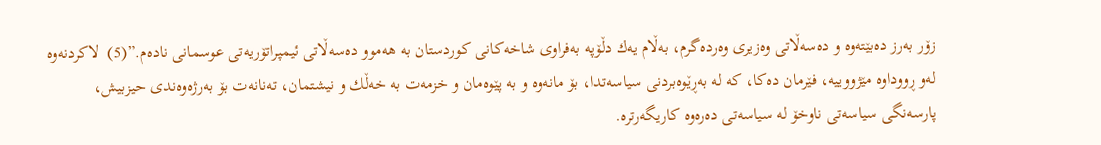زۆر به‌رز ده‌بێته‌وه‌ و ده‌سه‌ڵاتی وه‌زیری وه‌رده‌گرم، به‌ڵام یه‌ك دڵۆپه‌ به‌فراوی شاخه‌كانی كوردستان به‌ هه‌موو ده‌سه‌ڵاتی ئیمپراتۆریه‌تی عوسمانی ناده‌م.”(5)  لاكردنه‌وه‌ له‌و ڕووداوه‌ مێژووییه‌، فێرمان ده‌كا، كه‌ له‌ به‌ڕێوه‌بردنی سیاسه‌تدا، بۆ مانه‌وه‌ و به‌ پێوه‌مان و خزمه‌ت به‌ خه‌ڵك و نیشتمان، ته‌نانه‌ت بۆ به‌رژه‌وه‌ندی حیزبیش، پارسه‌نگی سیاسه‌تی ناوخۆ له سیاسه‌تی ده‌ره‌وه‌ ‌كاریگه‌رتره‌.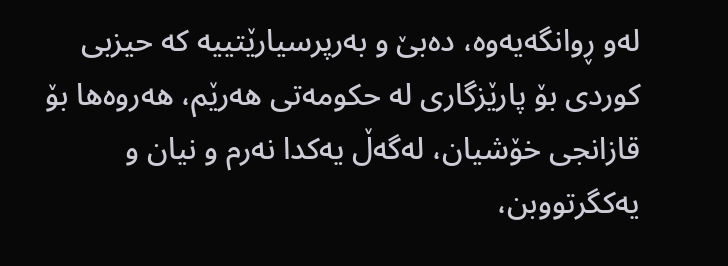له‌و ڕوانگه‌یه‌وه‌، ده‌بێ و به‌رپرسیارێتییه‌ كه‌ حیزبی كوردی بۆ پارێزگاری له‌ حكومه‌تی هه‌رێم، هه‌روه‌ها بۆ قازانجی خۆشیان، له‌گه‌ڵ یه‌كدا نه‌رم و نیان و یه‌كگرتووبن،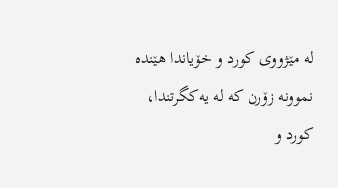له‌ مێژووی كورد و خۆیاندا هێنده‌ نموونه‌ زۆرن كه‌ له‌ یه‌كگرتندا، كورد و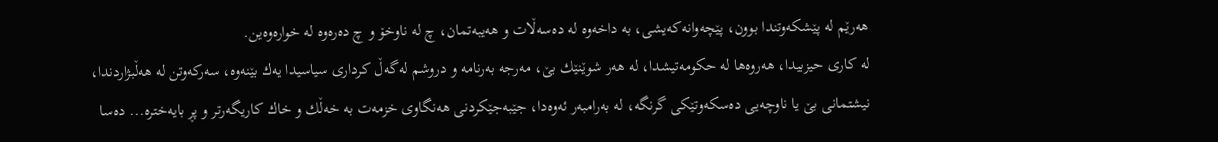هه‌رێم له‌ پێشكه‌وتندا بوون، پێچه‌وانه‌كه‌یشی، به‌ داخه‌وه‌ له‌ ده‌سه‌ڵات و هه‌یبه‌تمان، چ له‌ ناوخۆ و چ ده‌ره‌وه‌ له‌ خواره‌وه‌ین.
له‌ كاری حیزبیدا، هه‌روه‌ها له‌ حكومه‌تیشدا، له‌ هه‌ر شوێنێك بێ، مه‌رجه‌ به‌رنامه‌ و دروشم له‌گه‌ڵ كرداری سیاسیدا یه‌ك بێنه‌وه، سه‌ركه‌وتن له‌ هه‌ڵبژاردندا، نیشتمانی بێ یا ناوچه‌یی ده‌سكه‌وتێكی گرنگه‌، له‌ به‌رامبه‌ر ئه‌وه‌دا، جێبه‌جێكردنی هه‌نگاوی خزمه‌ت به‌ خه‌ڵك و خاك كاریگه‌رتر و پڕ بایه‌ختره‌... ده‌سا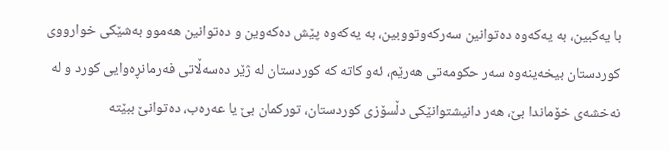با یه‌كبین، به‌ یه‌كه‌وه‌ ده‌توانین سه‌ركه‌وتووبین، به‌ یه‌كه‌وه‌ پێش ده‌كه‌وین و ده‌توانین هه‌موو به‌شێكی خوارووی كوردستان بیخه‌ینه‌وه‌ سه‌ر حكومه‌تی هه‌رێم، ئه‌و كاته‌ كه‌ كوردستان له‌ ژێر ده‌سه‌ڵاتی فه‌رمانڕه‌وایی كورد و له‌ نه‌خشه‌ی خۆماندا بێ، هه‌ر دانیشتوانێكی دڵسۆزی كوردستان، توركمان بێ یا عه‌ره‌ب، ده‌توانێ ببێته‌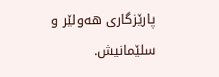پارێزگاری هه‌ولێر و سلێمانیش.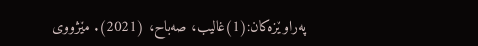په‌راوێزه‌كان:(1)غالیب، صه‌باح، (2021). مێژووی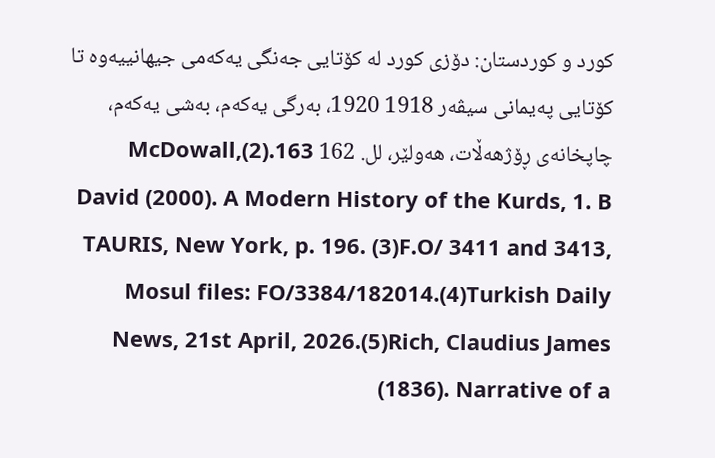كورد و كوردستان: دۆزی كورد له‌ كۆتایی جه‌نگی یه‌كه‌می جیهانییه‌وه‌ تا كۆتایی په‌یمانی سیڤه‌ر 1918 1920، به‌رگی یه‌كه‌م، به‌شی یه‌كه‌م، چاپخانه‌ی ڕۆژهه‌ڵات، هه‌ولێر، لل. 162 163.(2)McDowall, David (2000). A Modern History of the Kurds, 1. B TAURIS, New York, p. 196. (3)F.O/ 3411 and 3413, Mosul files: FO/3384/182014.(4)Turkish Daily News, 21st April, 2026.(5)Rich, Claudius James (1836). Narrative of a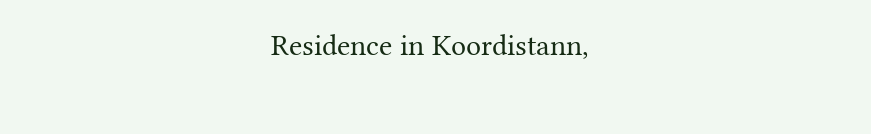Residence in Koordistann,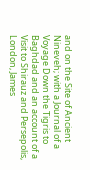and on the Site of Ancient Nineveh; with a Journal of a Voyage Down the Tigris to Baghdad and an account of a Visit to Shirauz and Persepolis, London, James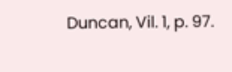Duncan, Vil. 1, p. 97.